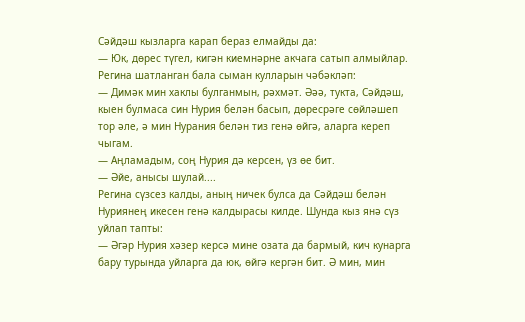Сәйдәш кызларга карап бераз елмайды да:
— Юк, дөрес түгел, кигән киемнәрне акчага сатып алмыйлар.
Регина шатланган бала сыман кулларын чәбәкләп:
— Димәк мин хаклы булганмын, рәхмәт. Әәә, тукта, Сәйдәш, кыен булмаса син Нурия белән басып, дөресрәге сөйләшеп тор әле, ә мин Нурания белән тиз генә өйгә, аларга кереп чыгам.
— Аңламадым, соң Нурия дә керсен, үз өе бит.
— Әйе, анысы шулай....
Регина сүзсез калды, аның ничек булса да Сәйдәш белән Нуриянең икесен генә калдырасы килде. Шунда кыз янә сүз уйлап тапты:
— Әгәр Нурия хәзер керсә мине озата да бармый, кич кунарга бару турында уйларга да юк, өйгә кергән бит. Ә мин, мин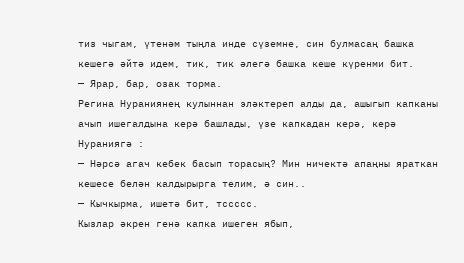тиз чыгам, үтенәм тыңла инде сүземне, син булмасаң башка кешегә әйтә идем, тик, тик әлегә башка кеше күренми бит.
— Ярар, бар, озак торма.
Регина Нураниянең кулыннан эләктереп алды да, ашыгып капканы ачып ишегалдына керә башлады, үзе капкадан керә, керә Нураниягә :
— Нәрсә агач кебек басып торасың? Мин ничектә апаңны яраткан кешесе белән калдырырга телим, ә син..
— Кычкырма, ишетә бит, тссссс.
Кызлар әкрен генә капка ишеген ябып,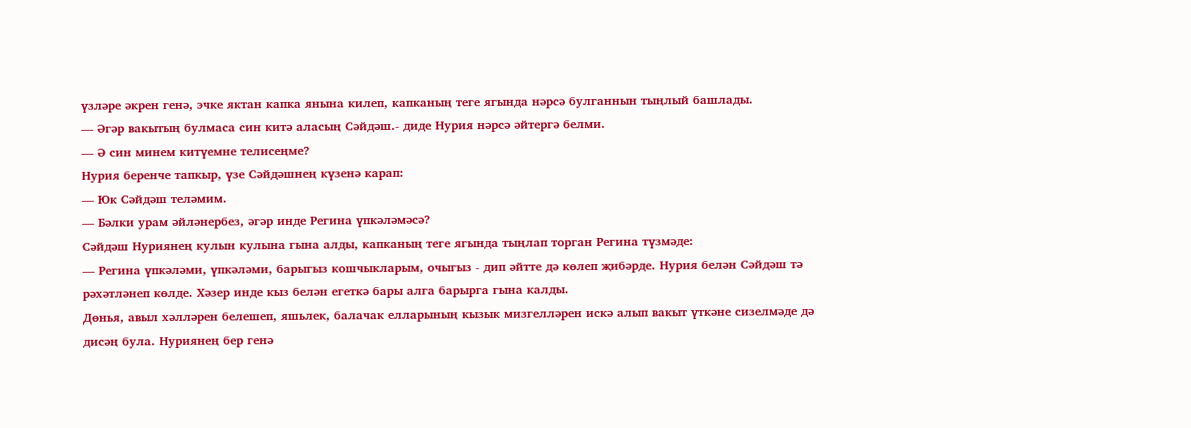үзләре әкрен генә, эчке яктан капка янына килеп, капканың теге ягында нәрсә булганнын тыңлый башлады.
— Әгәр вакытың булмаса син китә аласың Сәйдәш.- диде Нурия нәрсә әйтергә белми.
— Ә син минем китүемне телисеңме?
Нурия беренче тапкыр, үзе Сәйдәшнең күзенә карап:
— Юк Сәйдәш теләмим.
— Бәлки урам әйләнербез, әгәр инде Регина үпкәләмәсә?
Сәйдәш Нуриянең кулын кулына гына алды, капканың теге ягында тыңлап торган Регина түзмәде:
— Регина үпкәләми, үпкәләми, барыгыз кошчыкларым, очыгыз - дип әйтте дә көлеп җибәрде. Нурия белән Сәйдәш тә рәхәтләнеп көлде. Хәзер инде кыз белән егеткә бары алга барырга гына калды.
Дөнья, авыл хәлләрен белешеп, яшьлек, балачак елларының кызык мизгелләрен искә алып вакыт үткәне сизелмәде дә дисәң була. Нуриянең бер генә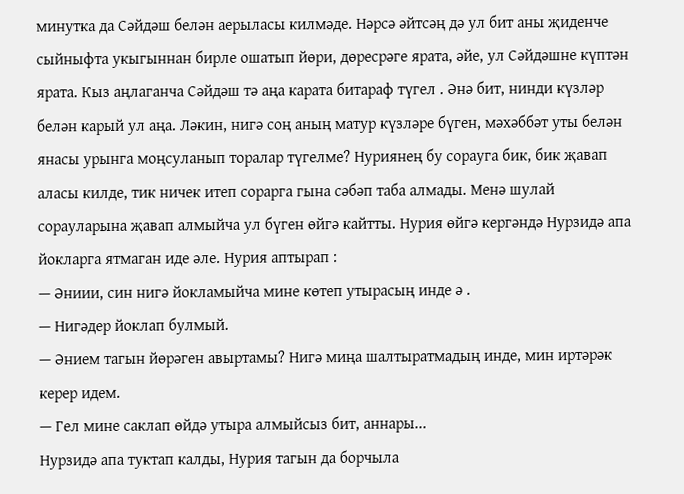минутка да Сәйдәш белән аерыласы килмәде. Нәрсә әйтсәң дә ул бит аны җиденче сыйныфта укыгыннан бирле ошатып йөри, дөресрәге ярата, әйе, ул Сәйдәшне күптән ярата. Кыз аңлаганча Сәйдәш тә аңа карата битараф түгел . Әнә бит, нинди күзләр белән карый ул аңа. Ләкин, нигә соң аның матур күзләре бүген, мәхәббәт уты белән янасы урынга моңсуланып торалар түгелме? Нуриянең бу сорауга бик, бик җавап аласы килде, тик ничек итеп сорарга гына сәбәп таба алмады. Менә шулай сорауларына җавап алмыйча ул бүген өйгә кайтты. Нурия өйгә кергәндә Нурзидә апа йокларга ятмаган иде әле. Нурия аптырап :
— Әниии, син нигә йокламыйча мине көтеп утырасың инде ә .
— Нигәдер йоклап булмый.
— Әнием тагын йөрәген авыртамы? Нигә миңа шалтыратмадың инде, мин иртәрәк керер идем.
— Гел мине саклап өйдә утыра алмыйсыз бит, аннары...
Нурзидә апа туктап калды, Нурия тагын да борчыла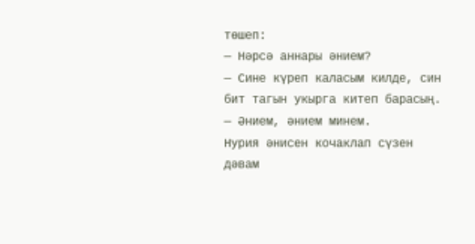төшеп:
— Нәрсә аннары әнием?
— Сине күреп каласым килде, син бит тагын укырга китеп барасың.
— Әнием, әнием минем.
Нурия әнисен кочаклап сүзен дәвам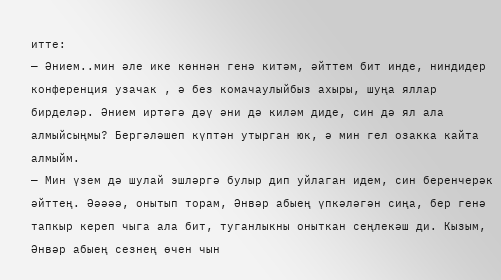итте:
— Әнием..мин әле ике көннән генә китәм, әйттем бит инде, ниндидер конференция узачак , ә без комачаулыйбыз ахыры, шуңа яллар бирделәр. Әнием иртәгә дәү әни дә киләм диде, син дә ял ала алмыйсыңмы? Бергәләшеп күптән утырган юк, ә мин гел озакка кайта алмыйм.
— Мин үзем дә шулай эшләргә булыр дип уйлаган идем, син беренчерәк әйттең. Әәәәә, онытып торам, Әнвәр абыең үпкәләгән сиңа, бер генә тапкыр кереп чыга ала бит, туганлыкны оныткан сеңлекәш ди. Кызым, Әнвәр абыең сезнең өчен чын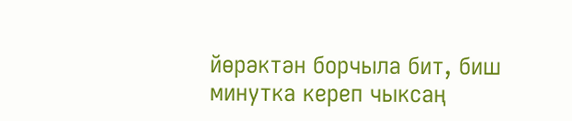йөрәктән борчыла бит, биш минутка кереп чыксаң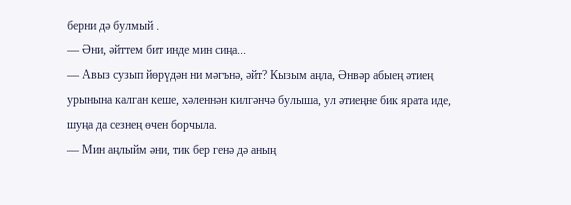берни дә булмый .
— Әни, әйттем бит инде мин сиңа...
— Авыз сузып йөрүдән ни мәгънә, әйт? Кызым аңла, Әнвәр абыең әтиең урынына калган кеше, хәленнән килгәнчә булыша, ул әтиеңне бик ярата иде, шуңа да сезнең өчен борчыла.
— Мин аңлыйм әни, тик бер генә дә аның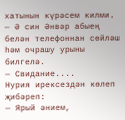хатынын күрәсем килми.
— Ә син Әнвәр абыең белән телефоннан сөйләш һәм очрашу урыны билгелә.
— Свидание....
Нурия ирексездән көлеп җибәреп:
— Ярый әнием,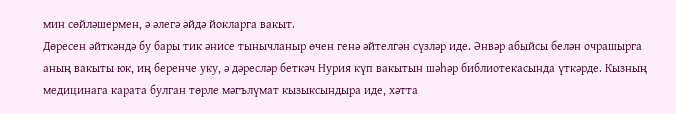мин сөйләшермен, ә әлегә әйдә йокларга вакыт.
Дөресен әйткәндә бу бары тик әнисе тынычланыр өчен генә әйтелгән сүзләр иде. Әнвәр абыйсы белән очрашырга аның вакыты юк, иң беренче уку, ә дәресләр беткәч Нурия күп вакытын шәһәр библиотекасында үткәрде. Кызның медицинага карата булган төрле мәгълүмат кызыксындыра иде, хәтта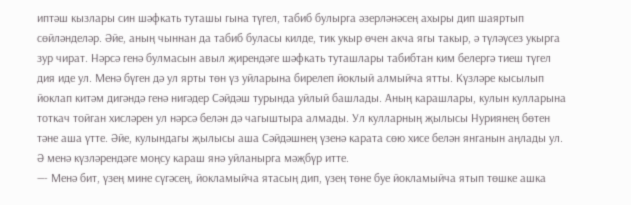иптәш кызлары син шәфкать туташы гына түгел, табиб булырга әзерләнәсең ахыры дип шаяртып сөйләнделәр. Әйе, аның чыннан да табиб буласы килде, тик укыр өчен акча ягы такыр, ә түләүсез укырга зур чират. Нәрсә генә булмасын авыл җирендәге шәфкать туташлары табибтан ким белергә тиеш түгел дия иде ул. Менә бүген дә ул ярты төн үз уйларына бирелеп йоклый алмыйча ятты. Күзләре кысылып йоклап китәм дигәндә генә нигәдер Сәйдәш турында уйлый башлады. Аның карашлары, кулын кулларына тоткач тойган хисләрен ул нәрсә белән дә чагыштыра алмады. Ул кулларның җылысы Нуриянең бөтен тәне аша үтте. Әйе, кулындагы җылысы аша Сәйдәшнең үзенә карата сөю хисе белән янганын аңлады ул. Ә менә күзләрендәге моңсу караш янә уйланырга мәҗбүр итте.
—- Менә бит, үзең мине сүгәсең, йокламыйча ятасың дип, үзең төне буе йокламыйча ятып төшке ашка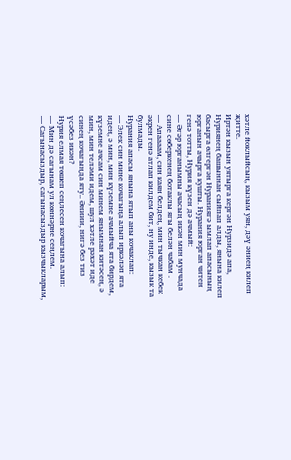хәтле йоклыйсың, кызым уян, дәү әниең килеп җитте.
Иртән кызын уятырга кергән Нурзидә апа, Нуриянең башыннан сыйпап алды, янына килеп басырга өлгергән Нураниягә ымлап апасының юрганын ачырга кушты. Нурания юрган читен генә тотты, Нурия күзен дә ачмый:
— Әгәр юрганымны ачасың икән мин мунчада сине сөберкенең ботаклы ягы белән чабам .
— Апаааам, син каян белдең, мин тычкан кебек әкрен генә атлап килдем бит, ну инде, кызык та булмады.
Нурания апасы янына ятып аны кочаклап:
— Элек син мине кочагыңа алып иркәләп ята идең, ә мин, мин күземне ачмыйча ята бирдем, күземне ачсам син минем янымнан китәсең, ә мин, мин теләми идем, шул хәтле рәхәт иде синең кочагыңда яту.. Әниии, нигә без тиз үсәбез икән?
Нурия елмая төшеп сеңлесен кочагына алып:
— Мин дә сагынам ул көннәрне сеңлем.
— Сагынасыздыр, сагынасыздыр кызчыкларым,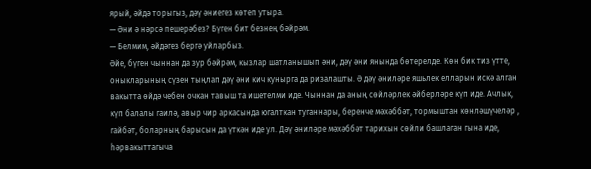ярый, әйдә торыгыз, дәү әниегез көтеп утыра.
— Әни ә нәрсә пешерәбез? Бүген бит безнең бәйрәм.
— Белмим, әйдәгез бергә уйларбыз.
Әйе, бүген чыннан да зур бәйрәм, кызлар шатланышып әни, дәү әни янында бөтерелде. Көн бик тиз үтте, оныкларының сүзен тыңлап дәү әни кич кунырга да ризалашты. Ә дәү әниләре яшьлек елларын искә алган вакытта өйдә чебен очкан тавыш та ишетелми иде. Чыннан да аның сөйләрлек әйберләре күп иде. Ачлык, күп балалы гаилә, авыр чир аркасында югалткан туганнары, беренче мәхәббәт, тормыштан көнләшүчеләр , гайбәт, боларның барысын да үткән иде ул. Дәү әниләре мәхәббәт тарихын сөйли башлаган гына иде, һәрвакыттагыча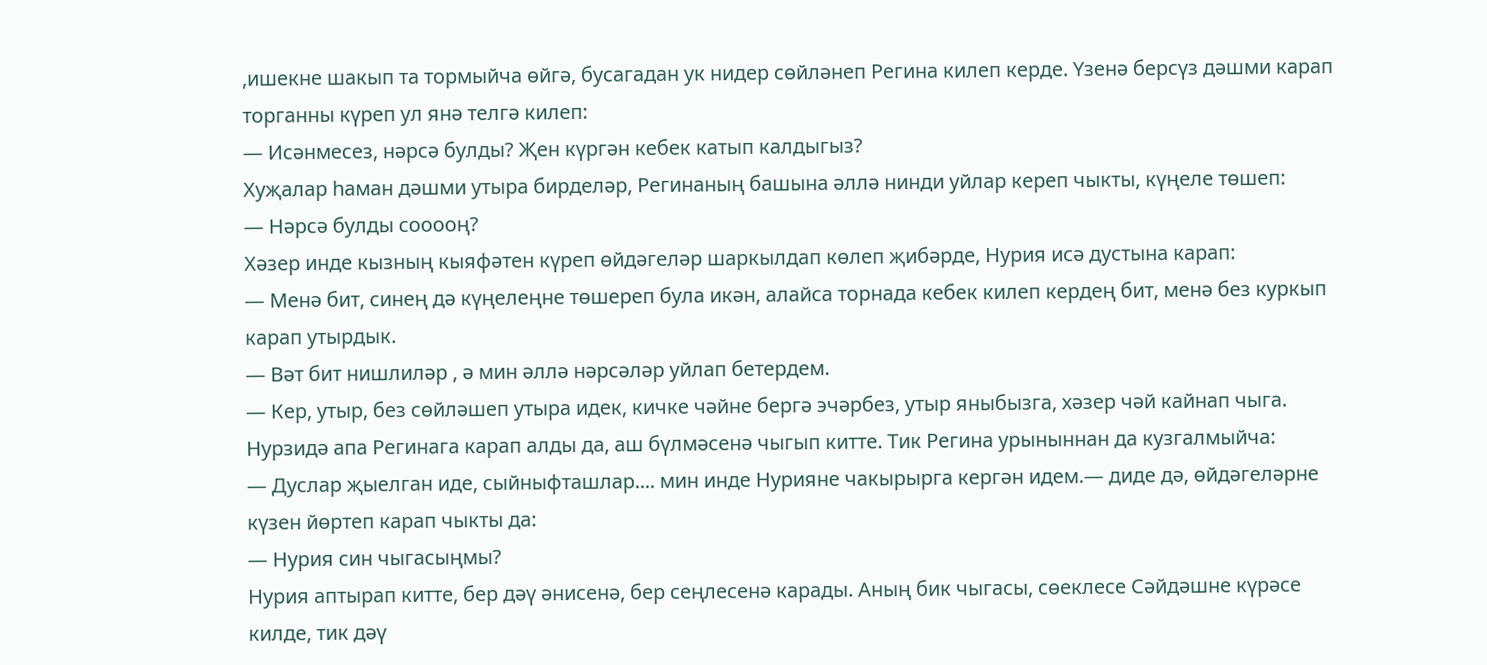,ишекне шакып та тормыйча өйгә, бусагадан ук нидер сөйләнеп Регина килеп керде. Үзенә берсүз дәшми карап торганны күреп ул янә телгә килеп:
— Исәнмесез, нәрсә булды? Җен күргән кебек катып калдыгыз?
Хуҗалар һаман дәшми утыра бирделәр, Регинаның башына әллә нинди уйлар кереп чыкты, күңеле төшеп:
— Нәрсә булды сооооң?
Хәзер инде кызның кыяфәтен күреп өйдәгеләр шаркылдап көлеп җибәрде, Нурия исә дустына карап:
— Менә бит, синең дә күңелеңне төшереп була икән, алайса торнада кебек килеп кердең бит, менә без куркып карап утырдык.
— Вәт бит нишлиләр , ә мин әллә нәрсәләр уйлап бетердем.
— Кер, утыр, без сөйләшеп утыра идек, кичке чәйне бергә эчәрбез, утыр яныбызга, хәзер чәй кайнап чыга.
Нурзидә апа Регинага карап алды да, аш бүлмәсенә чыгып китте. Тик Регина урыныннан да кузгалмыйча:
— Дуслар җыелган иде, сыйныфташлар.... мин инде Нурияне чакырырга кергән идем.— диде дә, өйдәгеләрне күзен йөртеп карап чыкты да:
— Нурия син чыгасыңмы?
Нурия аптырап китте, бер дәү әнисенә, бер сеңлесенә карады. Аның бик чыгасы, сөеклесе Сәйдәшне күрәсе килде, тик дәү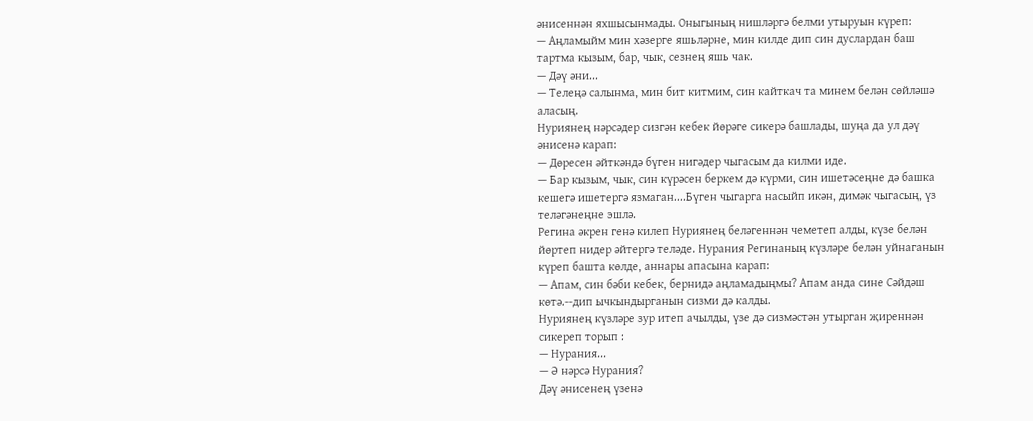әнисеннән яхшысынмады. Оныгының нишләргә белми утыруын күреп:
— Аңламыйм мин хәзерге яшьләрне, мин килде дип син дуслардан баш тартма кызым, бар, чык, сезнең яшь чак.
— Дәү әни...
— Телеңә салынма, мин бит китмим, син кайткач та минем белән сөйләшә аласың.
Нуриянең нәрсәдер сизгән кебек йөрәге сикерә башлады, шуңа да ул дәү әнисенә карап:
— Дөресен әйткәндә бүген нигәдер чыгасым да килми иде.
— Бар кызым, чык, син күрәсен беркем дә күрми, син ишетәсеңне дә башка кешегә ишетергә язмаган....Бүген чыгарга насыйп икән, димәк чыгасың, үз теләгәнеңне эшлә.
Регина әкрен генә килеп Нуриянең беләгеннән чеметеп алды, күзе белән йөртеп нидер әйтергә теләде. Нурания Регинаның күзләре белән уйнаганын күреп башта көлде, аннары апасына карап:
— Апам, син бәби кебек, бернидә аңламадыңмы? Апам анда сине Сәйдәш көтә.--дип ычкындырганын сизми дә калды.
Нуриянең күзләре зур итеп ачылды, үзе дә сизмәстән утырган җиреннән сикереп торып :
— Нурания...
— Ә нәрсә Нурания?
Дәү әнисенең үзенә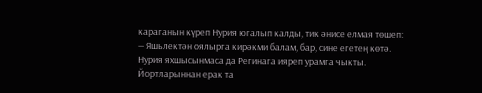караганын күреп Нурия югалып калды, тик әнисе елмая төшеп:
— Яшьлектән оялырга кирәкми балам, бар, сине егетең көтә.
Нурия яхшысынмаса да Регинага ияреп урамга чыкты. Йортларыннан ерак та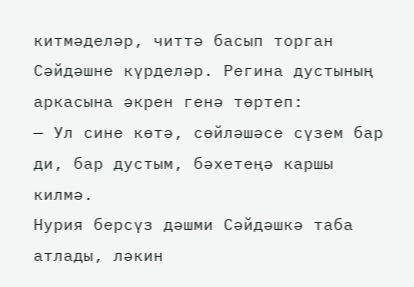китмәделәр, читтә басып торган Сәйдәшне күрделәр. Регина дустының аркасына әкрен генә төртеп:
— Ул сине көтә, сөйләшәсе сүзем бар ди, бар дустым, бәхетеңә каршы килмә.
Нурия берсүз дәшми Сәйдәшкә таба атлады, ләкин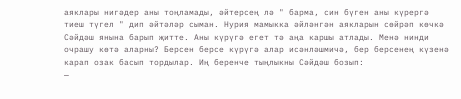аяклары нигәдер аны тоңламады, әйтерсең лә " барма, син бүген аны күрергә тиеш түгел " дип әйтәләр сыман. Нурия мамыкка әйләнгән аякларын сөйрәп көчкә Сәйдәш янына барып җитте. Аны күрүгә егет тә аңа каршы атлады. Менә нинди очрашу көтә аларны? Берсен берсе күрүгә алар исәнләшмичә, бер берсенең күзенә карап озак басып тордылар. Иң беренче тыңлыкны Сәйдәш бозып:
—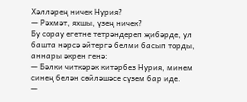Хәлләрең ничек Нурия?
— Рәхмәт, яхшы, үзең ничек?
Бу сорау егетне тетрәндереп җибәрде, ул башта нәрсә әйтергә белми басып торды, аннары әкрен генә:
— Бәлки читкәрәк китәрбез Нурия, минем синең белән сөйләшәсе сүзем бар иде.
—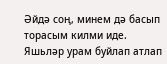Әйдә соң, минем дә басып торасым килми иде.
Яшьләр урам буйлап атлап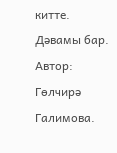китте.
Дәвамы бар.
Автор: Гөлчирә Галимова.